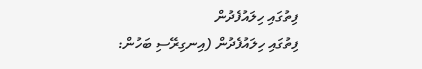ފިތުގައި ހިލައުފެދުން
ފިތުގައި ހިލައުފެދުން (އިނގިރޭސި ބަހުން: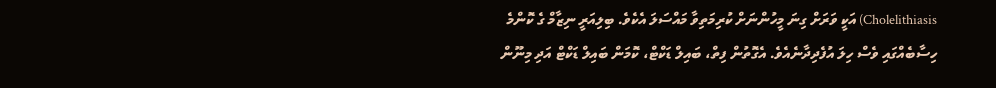Cholelithiasis) އަކީ ވަރަށް ގިނަ މީހުންނަށް ކުރިމަތިވާ މައްސަލަ އެކެވެ. ބިލިއަރީ ނިޒާމް ގެ ކޮންމެ ހިސާބެއްގައި ވެސް ހިލަ އުފެދިދާނެއެވެ. އެގޮތުން ފިތް، ބައިލް ޑަކްޓް، ކޮމަން ބައިލް ޑަކްޓް އަދި މިނޫން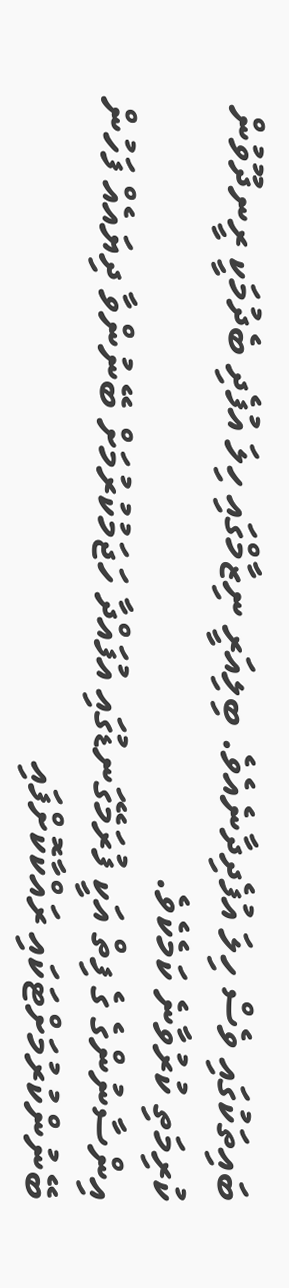ބައިތަކުގައި ވެސް ހިލަ އުފެދިދާނެއެވެ. ބިލިއަރީ ނިޒާމްގައި ހިލަ އުފެދި ބެދުމަކީ ރީނދޫވުން ކުރިމަތި ކުރުވާނެ ކަމެކެވެ.
އިންސާނުންގެ ގެ ފިތް އަކީ ފުރަމޭގަނޑުގައި އުފައްދާ ހަޖަމުކުރުމަށް ބޭނުންވާ ދިޔައެއް ފަހުން ބޭނުންކުރުމަށްޓަކައި ރައްކާކޮށްފައި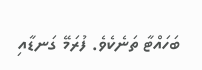ބަހައްޓާ ތަނެކެވެ. ފުރަމޭ ގަނޑާއި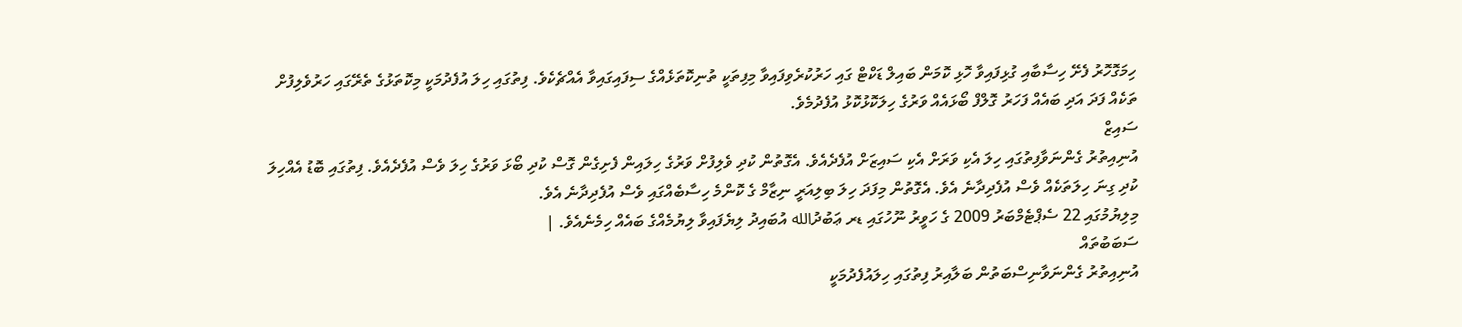ހިމަގޮހޮރު ފެށޭ ހިސާބާއި ގުޅިފައިވާ ހޮޅި ކޮމަން ބައިލް ޑަކްޓް ގައި ހަރުކުރެވިފައިވާ މިފިތަކީ ތުނިކޮތަޅެއްގެ ސިފައިގައިވާ އެއްޗެކެވެ. ފިތުގައި ހިލަ އުފެދުމަކީ މިކޮތަޅުގެ ތެރޭގައި ހަރުވެލިފުށް ތަކެއް ފަދަ އަދި ބައެއް ފަހަރު ގޮލްފް ބޯޅައެއް ވަރުގެ ހިލަކޮޅުކޮޅު އުފެދުމެވެ.
ސައިޒް
އުނިއިތުރު ގެންނަވާފިތުގައި ހިލަ އެކި ވަރަށް އެކި ސައިޒަށް އުފެދެއެވެ. އެގޮތުން ކުދި ވެލިފުށް ވަރުގެ ހިލައިން ފެށިގެން ގޮސް ކުދި ބޯޅަ ވަރުގެ ހިލަ ވެސް އުފެދެއެވެ. ފިތުގައި ބޮޑު އެއްހިލަ ކުދި ގިނަ ހިލަތަކެއް ވެސް އުފެދިދާނެ އެވެ. އެގޮތުން މިފަދަ ހިލަ ބިލިއަރީ ނިޒާމް ގެ ކޮންމެ ހިސާބެއްގައި ވެސް އުފެދިދާނެ އެވެ.
މިލިޔުމުގައި 22 ސެޕްޓެމްބަރު 2009 ގެ ހަވީރު ނޫހުގައި ޑރ ޢަބުދުالله އުބައިދު ލިޔެފައިވާ ލިޔުމެއްގެ ބައެއް ހިމެނެއެވެ. |
ސަބަބުތައް
އުނިއިތުރު ގެންނަވާނިސްބަތުން ބަލާއިރު ފިތުގައި ހިލައުފެދުމަކީ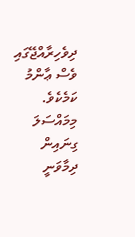ދިވެހިރާއްޖޭގައި ވެސް ޢާންމު ކަމެކެވެ. މިމައްސަލަ ގިނައިން ދިމާވަނީ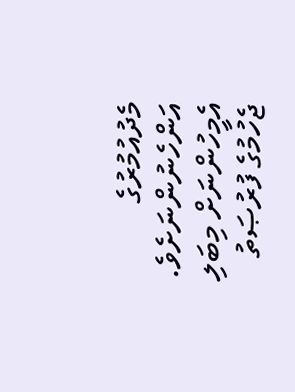މެދުއުމުރުގެ އަންހެނުންނަށެވެ. އެމީހުންނަށް މިބަލި ޖެހުމުގެ ފުރުޞަތު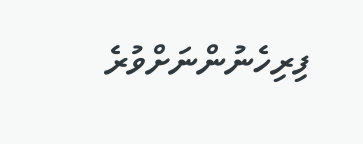ފިރިހެނުންނަށްވުރެ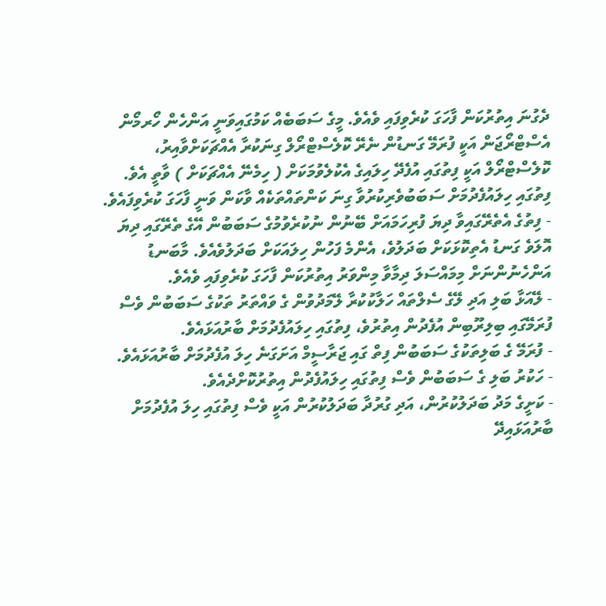ދެގުނަ އިތުރުކަން ފާހަގަ ކުރެވިފައި ވެއެވެ. މީގެ ސަބަބެއް ކަމުގައިވަނީ އަންހެން ހޯރމޯން އެސްޓްރޯޖަން އަކީ ފުރަމޭ ގަނޑުން ނެރޭ ކޮލެސްޓްރޯލް ގިނަކުރާ އެއްޗަކަށްވާއިރު، ކޮލެސްޓްރޯލް އަކީ ފިތުގައި އުފެދޭ ހިލައިގެ އެކުލެވުމަކަށް ( ހިމެނޭ އެއްޗަކަށް ) ވާތީ އެވެ. ފިތުގައި ހިލައުފެދުމަށް ސަބަބުވެރިކުރުވާ ގިނަ ކަންތައްތަކެއް ވާކަން ވަނީ ފާހަގަ ކުރެވިފައެވެ.
- ފިތުގެ އެތެރޭގައިވާ ދިޔަ ފުރިހަމައަށް ބޭނުން ނުކުރެވުމުގެ ސަބަބުން އޭގެ ތެރޭގައި ދިޔަ އޮލަވެ ގަނޑު އެތިކޮޅަކަށް ބަދަލުވެ، އެންމެ ފަހުން ހިލައަކަށް ބަދަލުވެއެވެ. މާބަނޑު އަންހެނުންނަށް މިމައްސަލަ ދިމާވާ މިންވަރު އިތުރުކަން ފާހަގަ ކުރެވިފައި ވެއެވެ.
- ލޭއަޅާ ބަލި އަދި ލޭގެ ސެލްތައް ހަލާކުކުރާ ލޭމަދުވުން ގެ ވައްތަރު ތަކުގެ ސަބަބުން ވެސް ފުރަމޭގައި ބިލިރޫބިން އުފެދުން އިތުރުވެ، ފިތުގައި ހިލައުފެދުމަށް ބާރުއަޅައެވެ.
- ފުރަމޭ ގެ ބަލިތަކުގެ ސަބަބުން ފިތް ގައި ޖަރާސީމް އަށަގަނެ ހިލަ އުފެދުމަށް ބާރުއަޅައެވެ.
- ހަކުރު ބަލި ގެ ސަބަބުން ވެސް ފިތުގައި ހިލައުފެދުން އިތުރުކޮށްދެއެވެ.
- ކަށީގެ މަދު ބަދަލުކުރުން، އަދި ގުރުދާ ބަދަލުކުރުން އަކީ ވެސް ފިތުގައި ހިލަ އުފެދުމަށް ބާރުއަޅައިދޭ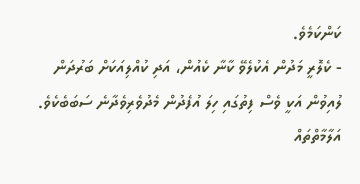ކަންކަމެވެ.
- ކެލޮރީ މަދުން އެކުލެވޭ ކާނާ ކެއުން، އަދި ކުއްލިއަކަށް ބަރުދަން ލުއިވުން އަކީ ވެސް ފިތުގައި ހިލަ އުފެދުން މެދުވެރިވެދާނެ ސަބަބެކެވެ.
އަލާމާތްތައް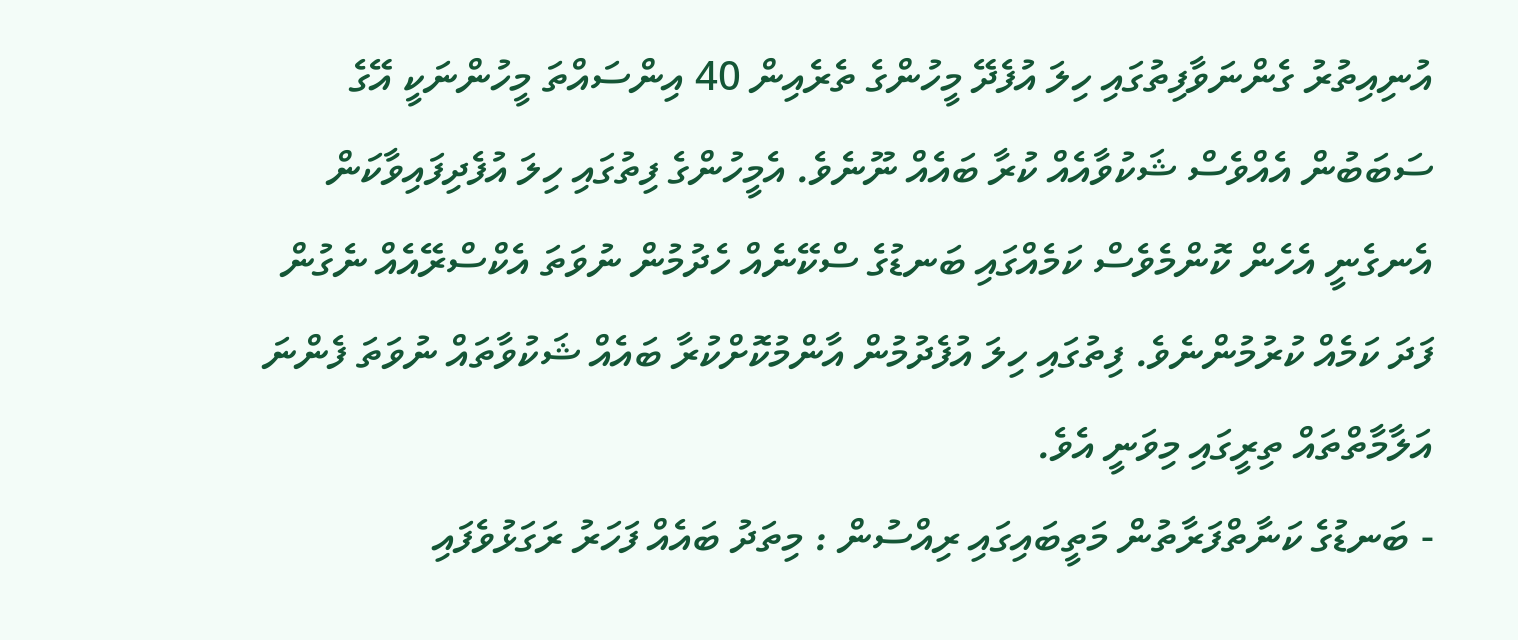އުނިއިތުރު ގެންނަވާފިތުގައި ހިލަ އުފެދޭ މީހުންގެ ތެރެއިން 40 އިންސައްތަ މީހުންނަކީ އޭގެ ސަބަބުން އެއްވެސް ޝަކުވާއެއް ކުރާ ބައެއް ނޫނެވެ. އެމީހުންގެ ފިތުގައި ހިލަ އުފެދިފައިވާކަން އެނގެނީ އެހެން ކޮންމެވެސް ކަމެއްގައި ބަނޑުގެ ސްކޭނެއް ހެދުމުން ނުވަތަ އެކްސްރޭއެއް ނެގުން ފަދަ ކަމެއް ކުރުމުންނެވެ. ފިތުގައި ހިލަ އުފެދުމުން އާންމުކޮށްކުރާ ބައެއް ޝަކުވާތައް ނުވަތަ ފެންނަ އަލާމާތްތައް ތިރީގައި މިވަނީ އެވެ.
- ބަނޑުގެ ކަނާތްފަރާތުން މަތީބައިގައި ރިއްސުން : މިތަދު ބައެއް ފަހަރު ރަގަޅުވެފައި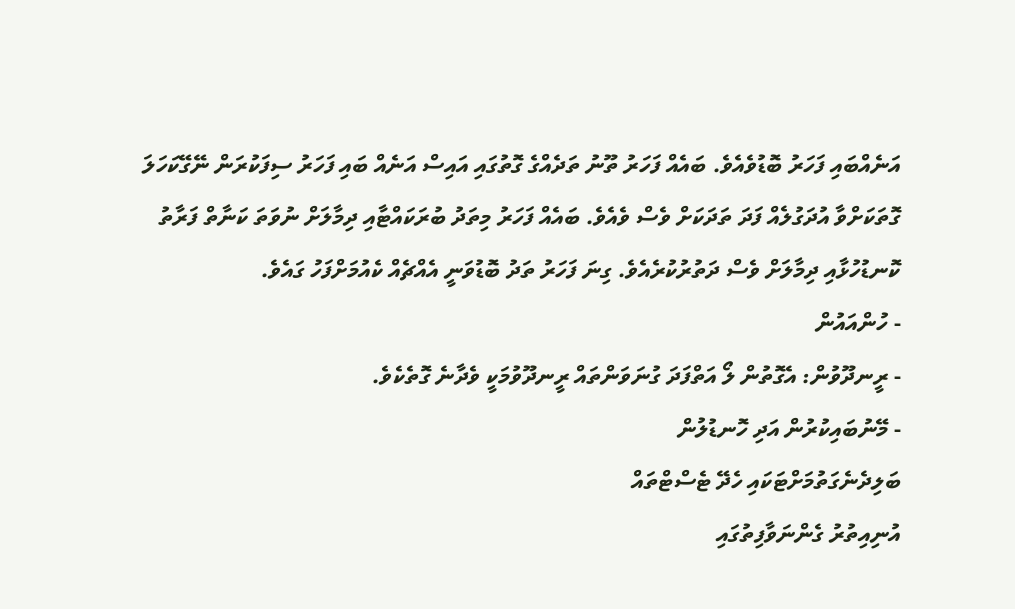އަނެއްބައި ފަހަރު ބޮޑުވެއެވެ. ބައެއް ފަހަރު ތޫނު ތަދެއްގެ ގޮތުގައި އައިސް އަނެއް ބައި ފަހަރު ސިފަކުރަން ނޭގޭކަހަލަ ގޮތަކަށްވާ އުދަގުލެއް ފަދަ ތަދަކަށް ވެސް ވެއެވެ. ބައެއް ފަހަރު މިތަދު ބުރަކައްޓާއި ދިމާލަށް ނުވަތަ ކަނާތް ފަރާތު ކޮނޑުހުޅާއި ދިމާލަށް ވެސް ދަތުރުކުރެއެވެ. ގިނަ ފަހަރު ތަދު ބޮޑުވަނީ އެއްޗެއް ކެއުމަށްފަހު ގައެވެ.
- ހުންއައުން
- ރީނދޫވުން: އެގޮތުން ލޯ އަތްފަދަ ގުނަވަންތައް ރީނދޫވުމަކީ ވެދާނެ ގޮތެކެވެ.
- މޭނުބައިކުރުން އަދި ހޮނޑުލުން
ބަލިދެނެގަތުމަށްޓަކައި ހެދޭ ޓެސްޓްތައް
އުނިއިތުރު ގެންނަވާފިތުގައި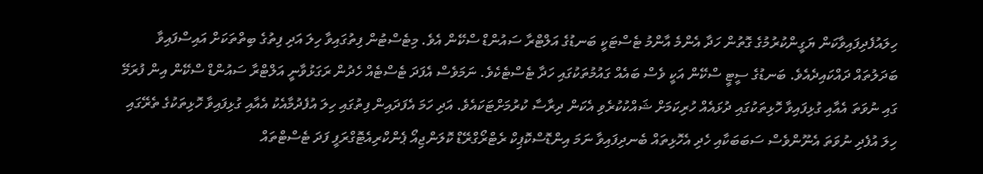ހިލައުފެދިފައިވާކަން ޔަގީންކުރުމުގެ ގޮތުން ހަދާ އެންމެ އާންމު ޓެސްޓަކީ ބަނޑުގެ އަލްޓްރާ ސައުންޑް ސްކޭން އެވެ. މިޓެސްޓުން ފިތުގައިވާ ހިލަ އަދި ފިތުގެ ބިތްތަކަށް އައިސްފައިވާ ބަދަލުތައް ދައްކައިދެއެވެ. ބަނޑުގެ ސީޓީ ސްކޭން އަކީ ވެސް ބައެއް ގައުމުތަކުގައި ހަދާ ޓެސްޓެކެވެ. ނަމަވެސް އެފަދަ ޓެސްޓެއް ހެދުން ރަގަޅުވާނީ އަލްޓްރާ ސައުންޑް ސްކޭން އިން ފުރަމޭ ގައި ނުވަތަ އެއާއި ގުޅިފައިވާ ހޮޅިތަކުގައި ދުޅައެއް ހުރިކަމަށް ޝައްކުކުރެވި އެކަން ދިރާސާ ކުރުމަށްޓަކައެވެ. އަދި ހަމަ އެފަދައިން ފިތުގައި ހިލަ އުފެދުމާއެކު އެއާއި ގުޅިފައިވާ ހޮޅިތަކުގެ ތެރޭގައި ހިލަ އުފެދި ނުވަތަ އެނޫންވެސް ސަބަބަކާއި ހެދި އެހޮޅިތައް ބެނދިފައިވާ ނަމަ އިންޑޮސްކޮޕިކް ރެޓްރޯގްރޭޑް ކޮލަންޖިއޯ ޕެންކްރިއެޓޮގްރަފީ ފަދަ ޓެސްޓްތައް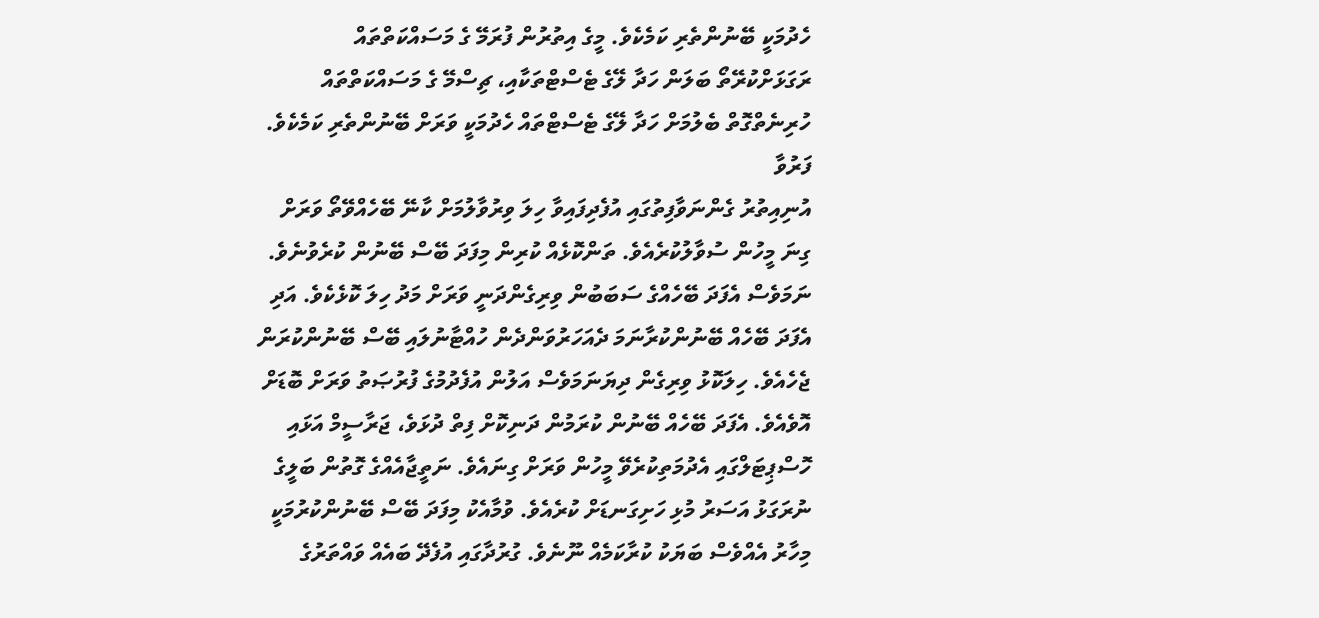ހެދުމަކީ ބޭނުންތެރި ކަމެކެވެ. މީގެ އިތުރުން ފުރަމޭ ގެ މަސައްކަތްތައް ރަގަޅަށްކުރޭތޯ ބަލަން ހަދާ ލޭގެ ޓެސްޓްތަކާއި، ޗިސްމޭ ގެ މަސައްކަތްތައް ހުރިނެތްގޮތް ބެލުމަށް ހަދާ ލޭގެ ޓެސްޓްތައް ހެދުމަކީ ވަރަށް ބޭނުންތެރި ކަމެކެވެ.
ފަރުވާ
އުނިއިތުރު ގެންނަވާފިތުގައި އުފެދިފައިވާ ހިލަ ވިރުވާލުމަށް ކާނޭ ބޭހެއްވޭތޯ ވަރަށް ގިނަ މީހުން ސުވާލުކުރެއެވެ. ތަންކޮޅެއް ކުރިން މިފަދަ ބޭސް ބޭނުން ކުރެވުނެވެ. ނަމަވެސް އެފަދަ ބޭހެއްގެ ސަބަބުން ވިރިގެންދަނީ ވަރަށް މަދު ހިލަ ކޮޅެކެވެ. އަދި އެފަދަ ބޭހެއް ބޭނުންކުރާނަމަ ދެއަހަރުވަންދެން ހުއްޓާނުލައި ބޭސް ބޭނުންކުރަން ޖެހެއެވެ. ހިލަކޮޅު ވިރިގެން ދިޔަނަމަވެސް އަލުން އުފެދުމުގެ ފުރުޞަތު ވަރަށް ބޮޑަށް އޮވެއެވެ. އެފަދަ ބޭހެއް ބޭނުން ކުރަމުން ދަނިކޮށް ފިތް ދުޅަވެ، ޖަރާސީމް އަޅައި ހޮސްޕިޓަލްގައި އެދުމަތިކުރެވޭ މީހުން ވަރަށް ގިނައެވެ. ނަތީޖާއެއްގެ ގޮތުން ބަލީގެ ނުރަގަޅު އަސަރު މުޅި ހަށިގަނޑަށް ކުރެއެވެ. ވުމާއެކު މިފަދަ ބޭސް ބޭނުންކުރުމަކީ މިހާރު އެއްވެސް ބަޔަކު ކުރާކަމެއް ނޫނެވެ. ގުރުދާގައި އުފެދޭ ބައެއް ވައްތަރުގެ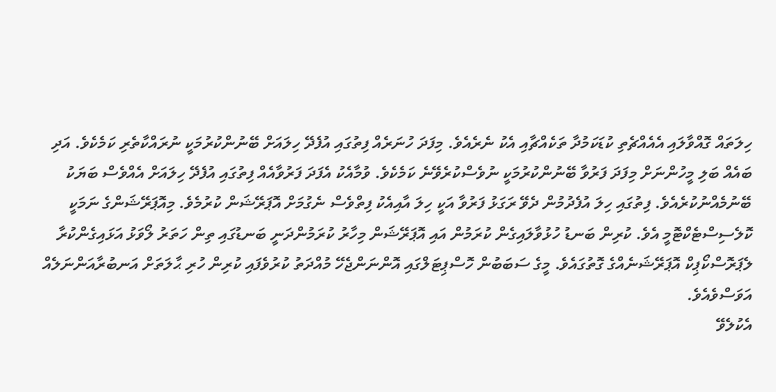ހިލަތައް ގޮއްވާލައި އެއެއްޗެތި ކުޑަކަމުދާ ތަކެއްޗާއި އެކު ނެރެއެވެ. މިފަދަ ހުނަރެއް ފިތުގައި އުފެދޭ ހިލައަށް ބޭނުންކުރުމަކީ ނުރައްކާތެރި ކަމެކެވެ. އަދި ބައެއް ބަލި މީހުންނަށް މިފަދަ ފަރުވާ ބޭނުންކުރުމަކީ ނުވެސްކުރެވޭނެ ކަމެކެވެ. ވުމާއެކު އެފަދަ ފަރުވާއެއް ފިތުގައި އުފެދޭ ހިލައަށް އެއްވެސް ބަޔަކު ބޭނުމެއްނުކުރެއެވެ. ފިތުގައި ހިލަ އުފެދުމުން ދެވޭ ރަގަޅު ފަރުވާ އަކީ ހިލަ އާއިއެކު ފިތްވެސް ނެގުމަށް އޮޕަރޭޝަން ކުރުމެވެ. މިއޮޕަރޭޝަންގެ ނަމަކީ ކޮލެސިސްޓެކްޓޮމީ އެވެ. ކުރިން ބަނޑު ހުޅުވާލައިގެން ކުރަމުން އައި އޮޕަރޭޝަން މިހާރު ކުރަމުންދަނީ ބަނޑުގައި ތިން ހަތަރު ލޯވަޅު އަޅައިގެންކުރާ ލެޕަރޮސްކޯޕިކް އޮޕަރޭޝަނެއްގެ ގޮތުގައެވެ. މީގެ ސަބަބުން ހޮސްޕިޓަލްގައި އޮންނަންޖެހޭ މުއްދަތު ކުރުވެފައި ކުރިން ހުރި ޙާލަތަށް އަނބުރާއަންނަލެއް އަވަސްވެއެވެ.
އެކުލެވޭ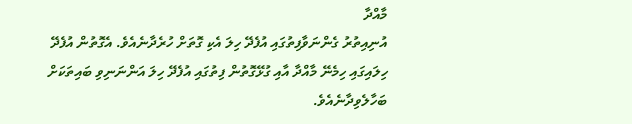މާއްދާ
އުނިއިތުރު ގެންނަވާފިތުގައި އުފެދޭ ހިލަ އެކި ގޮތަށް ހުރެދާނެއެވެ. އެގޮތުން އުފެދޭ ހިލައިގައި ހިމެނޭ މާއްދާ އާއި ގުޅޭގޮތުން ފިތުގައި އުފެދޭ ހިލަ އަންނަނިވި ބައިތަކަށް ބަހާލެވިދާނެއެވެ.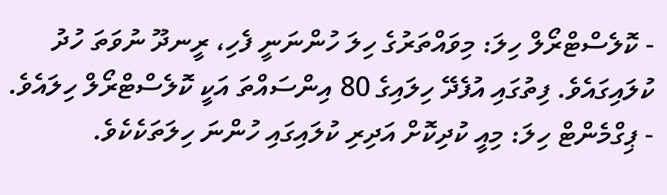- ކޮލެސްޓްރޯލް ހިލަ: މިވައްތަރުގެ ހިލަ ހުންނަނީ ފެހި، ރީނދޫ ނުވަތަ ހުދު ކުލައިގައެވެ. ފިތުގައި އުފެދޭ ހިލައިގެ 80 އިންސައްތަ އަކީ ކޮލެސްޓްރޯލް ހިލައެވެ.
- ޕިގްމެންޓް ހިލަ: މިއީ ކުދިކޮށް އަދިރި ކުލައިގައި ހުންނަ ހިލަތަކެކެވެ.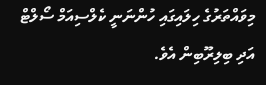މިވައްތަރުގެ ހިލައިގައި ހުންނަނީ ކެލްސިއަމް ސޯލްޓް އަދި ބިލިރޫބިން އެވެ.